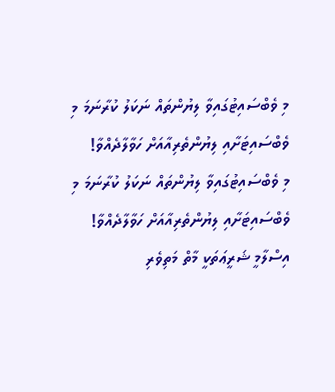މި ވެބްސައިޓުގައިވާ ލިޔުންތައް ނަކަލު ކުރާނަމަ މި ވެބްސައިޓަށާއި ލިޔުންތެރިއާއަށް ހަވާލާދެއްވާ!
މި ވެބްސައިޓުގައިވާ ލިޔުންތައް ނަކަލު ކުރާނަމަ މި ވެބްސައިޓަށާއި ލިޔުންތެރިއާއަށް ހަވާލާދެއްވާ!
އިސްލާމީ ޝަރީޢަތަކީ މާތް މަތިވެރި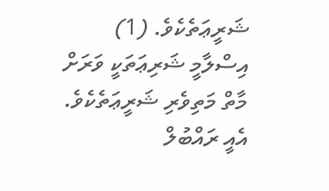ޝަރީޢަތެކެވެ. (1)
އިސްލާމީ ޝަރިޢަތަކީ ވަރަށް މާތް މަތިވެރި ޝަރީޢަތެކެވެ. އެއީ ރައްބުލް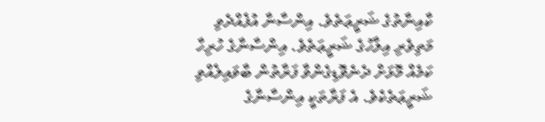ކާއިނާތުގެ ޝަރީޢަތެވެ. އިންސާނާ އުފެއްދެވި މަތިވެރި އިލާހުގެ ޝަރީޢަތެވެ. އިންސާނާގެ ހުރިހާ ކަމެއް މޮޅަށް ދެނެވޮޑިގެންވާ ފަރާތުން ބާވައިލެއްވި ޝަރީޢަތެކެވެ. އެ ފަރާތަކީ އިންސާނާގެ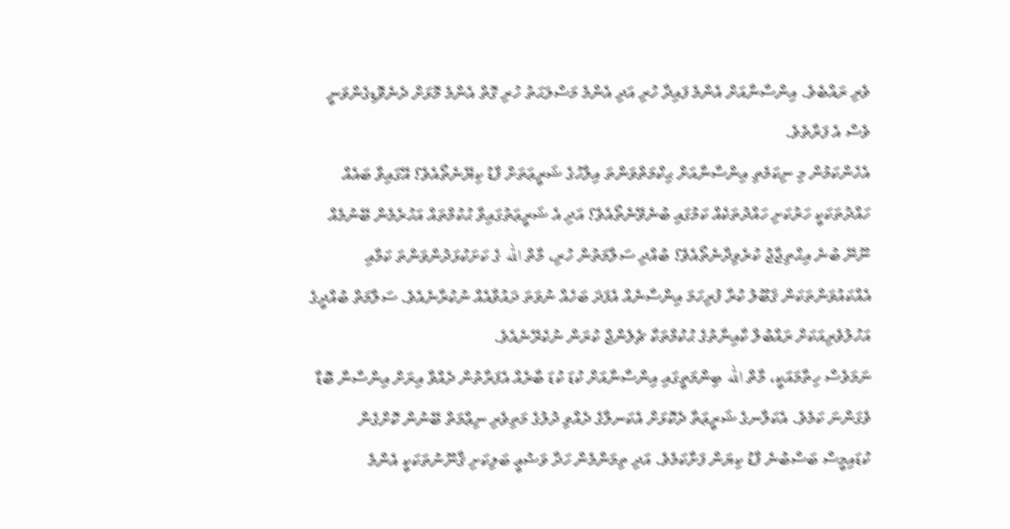ވެރި ރައްބެވެ. އިންސާނާއަށް އެންމެ ފައިދާ ހުރި އަދި އެންމެ މަސްލަޙަތު ހުރި ގޮތް އެންމެ މޮޅަށް ދެނެވޮޑިގެންވަނީ ވެސް އެ ފަރާތެވެ.
އެހެންކަމުން މި ނިކަމެތި އިންސާނާއަށް ޙިކްމަތްވަންތަ އިލާހުގެ ޝަރީޢަތަށް ފާޑު ކިޔޭނެތޯއެވެ؟ އޭގައިވާ ބައެއް ހައްދުތަކަކީ ހަރުކަށި ހައްދުތަކެއް ކަމުގައި ބުނެވޭނެތޯއެވެ؟ އަދި އެ ޝަރީޢަތުގައިވާ ޙުކުމްތައް އަހުރެމެން ބޭނުމެއް ނޫނޭ ބުނެ އިޙްތިޖާޖު ކުރެވިދާނެތޯއެވެ؟ ބުއްދި ސަލާމަތުން ހުރި، މާތް الله ގެ ކަށަކުޅަދުންވަންތަ ކަމާއި އެއްކައުވަންތަކަން ޤަބޫލު ކުރާ ފުރިހަމަ އިންސާނެއް އެފަދަ ބަހެއް ނުވަތަ ދައުވާއެއް ނުކުރާނެއެވެ. ސަލާމަތް ބުއްދީގެ އަހުލުވެރިއަކަށް ރައްބުލް ކާއިނާތުގެ ޙުކުމްތަކާ ޗެލެންޖް ކުރަން ނުކެރޭނެއެވެ.
ނަމަވެސް ހިތާމައަކީ، މާތް الله ބިންމަތީގައި އިންސާނާއަށް ކުޑަ ކުޑަ ބާރެއް އެފަރާތުން ދެއްވާ އިރަށް އިންސާނާ ބޮޑާ ވެގަންނަ ކަމެވެ. އެކަލާނގެ ޝަރީޢަތާ ދެކޮޅަށް އެކަނލާގެ ދެއްވި ދުލުގެ މަތިވެރި ނިޢްމަތް ބޭނުން ކޮށްގެން ކުޑައިމީސް ބަސްބުނެ ފާޑު ކިޔަން ފަށާކަމެވެ. އަދި ތިމަންމެން ހަދާ ވަޟުޢީ ބަލިކަށި ޤާނޫނުތަކަކީ އެންމެ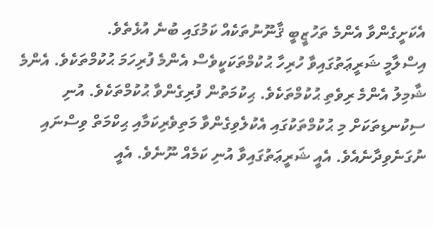އެކަށީގެންވާ އެންމެ ތަހުޒީބީ ޤާނޫނުތަކެއް ކަމުގައި ބުނެ އުޅެތެވެ.
އިސްލާމީ ޝަރީޢަތުގައިވާ ހުރިހާ ޙުކުމްތަކަކީވެސް އެންމެ ފުރިހަމަ ޙުކުމްތަކެވެ. އެންމެ ޝާމިލު އެންމެ ރިވެތި ޙުކުމްތަކެވެ. ޙިކުމަތުން ފުރިގެންވާ ޙުކުމްތަކެވެ. އުނި ސިކުނޑިތަކަށް މި ޙުކުމްތަކުގައި އެކުލެވިގެންވާ މަތިވެރިކަމާއި ޙިކްމަތް ވިސްނައި  ނުގަނެވިދާނެއެވެ. އެއީ ޝަރީޢަތުގައިވާ އުނި ކަމެއް ނޫނެވެ. އެއީ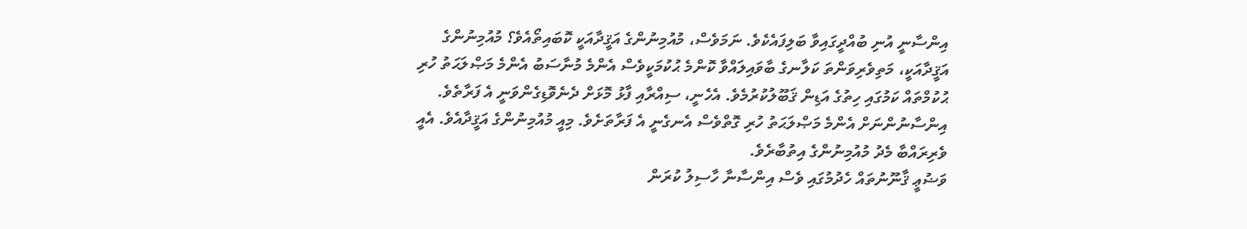އިންސާނީ އުނި ބުއްދީގައިވާ ބަލިފައެކެވެ. ނަމަވެސް، މުއުމިނުންގެ އަޤީދާއަކީ ކޮބައިތޯއެވެ؟ މުއުމިނުންގެ އަޤީދާއަކީ، މަތިވެރިވަންތަ ކަލާނގެ ބާވައިލައްވާ ކޮންމެ ޙުކުމަކީވެސް އެންމެ މުނާސަބު އެންމެ މަޞްލަޙަތު ހުރި ޙުކުމްތައް ކަމުގައި ހިތުގެ އަޑިން ޤަބޫލުކުރުމެވެ. އެހެނީ، ސިއްރާއި ފާޅު މޮޅަށް ދެނެވޮޑިގެންވަނީ އެ ފަރާތެވެ. އިންސާނުންނަށް އެންމެ މަޞްލަޙަތު ހުރި ގޮތްވެސް އެނގެނީ އެ ފަރާތަށެވެ. މިއީ މުއުމިނުންގެ އަޤީދާއެވެ. އެއީ ވެރިރައްބާ މެދު މުއުމިނުންގެ އިތުބާރެވެ.
ވަޟުޢީ ޤާނޫނުތައް ހެދުމުގައި ވެސް އިންސާނާ ހާސިލު ކުރަން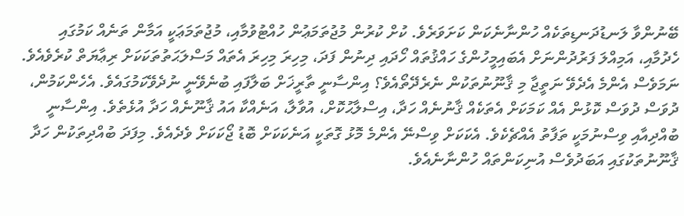ބޭނުންވާ ލަނޑުދަނޑިތަކެއް ހުންނާނެކަން ކަށަވަރެވެ. ކުށް ކުރުން މުޖުތަމަޢުން ހުއްޓުވުމާއި، މުޖުތަމަޢަކީ އަމާން ތަނެއް ކަމުގައި ހެދުމާއި، އަމިއްލަ ފަރުދުންނަށް އެބައިމީހުންގެ ހައްޤުތައް ހޯދައި ދިނުން ފަދަ، މިހިރަ މިހިރަ އެތައް މަސްލަޙަތުތަކަކަށް ރިޢާޔަތް ކުރެވެއެވެ. ނަމަވެސް އެންމެ އެދެވޭ ނަތީޖާ މި ޤާނޫނުތަކުން ނެރެދޭތޯއެވެ؟ އިންސާނީ ތާރީޚަށް ބަލާފައި ބުނެވޭނީ ނުދެވޭކަމުގައެވެ. އެހެންކަމުން، ދުވަސް ދުވަސް ކޮޅުން އެއް ކަމަކަށް އެތަކެއް ޤާނުނެއް ހަދާ، އިސްލާޙުކޮށް، އުވާލާ، އަނެއްކާ އައު ޤާނޫނެއް ހަދާ އުޅެތެވެ. އިންސާނީ ބުއްދިއާއި ވިސްނުމަކީ ތަފާތު އެއްޗެކެވެ. އެކަކަށް ވިސްނޭ އެންމެ މޮޅު ގޮތަކީ އަނެކަކަށް ބޮޑު ޖޯކަކަށް ވެދެއެވެ. މިފަދަ ބުއްދިތަކުން ހަދާ ޤާނޫނުތަކުގައި އަބަދުވެސް އުނިކަންތައް ހުންނާނެއެވެ.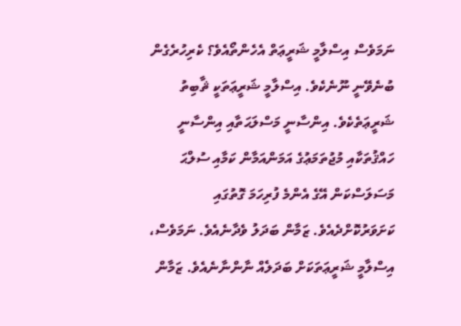ނަމަވެސް އިސްލާމީ ޝަރީޢަތް އެހެންތޯއެވެ؟ ކެރިހުރެގެން ބުނެވޭނީ ނޫނެކެވެ. އިސްލާމީ ޝަރީޢަތަކީ ޘާބިތު ޝަރީޢަތެކެވެ. އިންސާނީ މަސްލަޙަތާއި އިންސާނީ ހައްޤުތަކާއި މުޖުތަމަޢުގެ އަމަންއަމާން ކަމާއި ސުލްޙަ މަސަލަސްކަން އޭގެ އެންމެ ފުރިހަމަ ގޮތުގައި ކަށަވަރުކޮށްދެއެވެ. ޒަމާން ބަދަލު ވެދާނެއެވެ. ނަމަވެސް، އިސްލާމީ ޝަރީޢަތަކަށް ބަދަލެއް ނާންނާނެއެވެ. ޒަމާން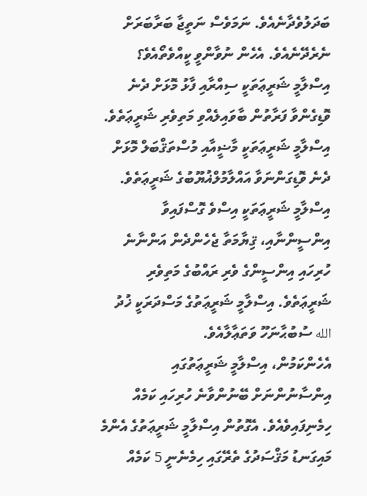ބަދަލުވެދާނެއެވެ. ނަމަވެސް ނަތީޖާ ބަރާބަރަށް ނެރެދޭނެއެވެ. އެހެން ނުވާންވީ ކީއްވެތޯއެވެ؟ އިސްލާމީ ޝަރީޢަތަކީ ސިއްރާއި ފާޅު މޮޅަށް ދެނެ ވޮޑިގެންވާ ފަރާތުން ބާވައިލެއްވި މަތިވެރި ޝަރީޢަތެވެ. އިސްލާމީ ޝަރީޢަތަކީ މާޟީއާއި މުސްތަޤްބަލް މޮޅަށް ދެނެ ވޮޑިގަންނަވާ އައްލާމުލްޣުޔޫބުގެ ޝަރީޢަތެވެ. އިސްލާމީ ޝަރީޢަތަކީ އިސްވެ ގޮސްފައިވާ އިންސީންނާއި، ޤިޔާމަތާ ޖެހެންދެން އަންނާނެ ހުރިހައި އިންސީންގެ ވެރި ރައްބުގެ މަތިވެރި ޝަރީޢަތެވެ. އިސްލާމީ ޝަރީޢަތުގެ މަސްދަރަކީ ޚުދު الله ސުބުޙާނަހޫ ވަތަޢާލާއެވެ.
އެހެންކަމުން، އިސްލާމީ ޝަރީޢަތުގައި އިންސާނުންނަށް ބޭނުންވާނެ ހުރިހައި ކަމެއް ހިމެނިފައިވެއެވެ. އެގޮތުން އިސްލާމީ ޝަރީޢަތުގެ އެންމެ މައިގަނޑު މަޤްސަދުގެ ތެރޭގައި ހިމެނެނީ 5 ކަމެއް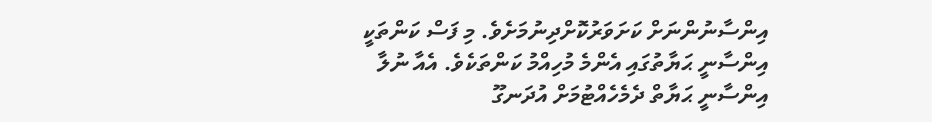އިންސާނުންނަށް ކަށަވަރުކޮށްދިނުމަށެވެ. މި ފަސް ކަންތަކީ އިންސާނީ ޙަޔާތުގައި އެންމެ މުހިއްމު ކަންތަކެވެ. އެއާ ނުލާ އިންސާނީ ޙަޔާތް ދެމެހެއްޓުމަށް އުދަނގޫ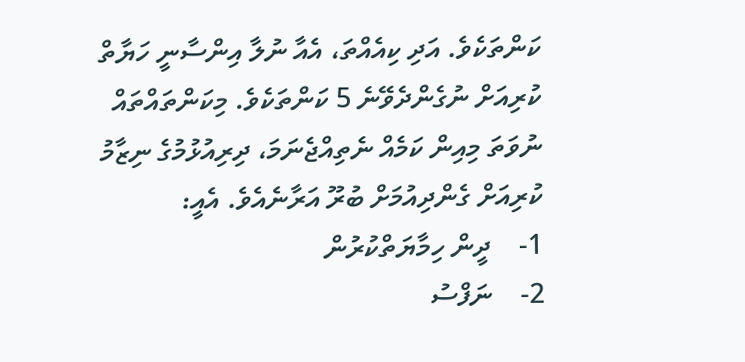ކަންތަކެވެ. އަދި ކިއެއްތަ، އެއާ ނުލާ އިންސާނީ ހަޔާތް ކުރިއަށް ނުގެންދެވޭނެ 5 ކަންތަކެވެ. މިކަންތައްތައް ނުވަތަ މިއިން ކަމެއް ނެތިއްޖެނަމަ، ދިރިއުޅުމުގެ ނިޒާމު ކުރިއަށް ގެންދިއުމަށް ބުރޫ އަރާނެއެވެ. އެއީ:
1-    ދީން ހިމާޔަތްކުރުން
2-    ނަފްސު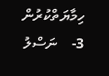ހިމާޔަތްކުރުން
3-    ނަސްލު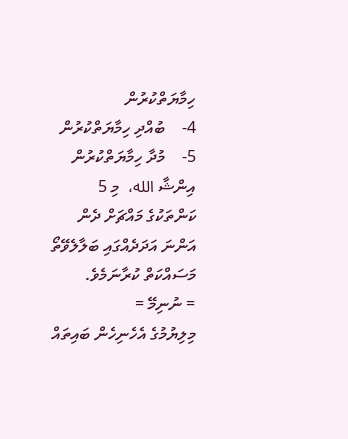ހިމާޔަތްކުރުން
4-    ބުއްދި ހިމާޔަތްކުރުން
5-    މުދާ ހިމާޔަތްކުރުން
އިންޝާ الله،  މި 5 ކަންތަކުގެ މައްޗަށް ދެން އަންނަ އަދަދެއްގައި ބަލާލެވޭތޯ މަސައްކަތް ކުރާނަމެވެ.
= ނުނިމޭ =
މިލިޔުމުގެ އެހެނިހެން ބައިތައް